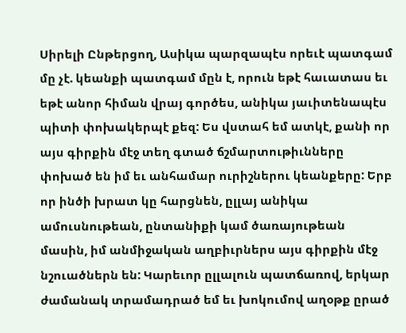Սիրելի Ընթերցող, Ասիկա պարզապէս որեւէ պատգամ մը չէ. կեանքի պատգամ մըն է, որուն եթէ հաւատաս եւ եթէ անոր հիման վրայ գործես, անիկա յաւիտենապէս պիտի փոխակերպէ քեզ: Ես վստահ եմ ատկէ, քանի որ այս գիրքին մէջ տեղ գտած ճշմարտութիւնները փոխած են իմ եւ անհամար ուրիշներու կեանքերը: Երբ որ ինծի խրատ կը հարցնեն, ըլլայ անիկա ամուսնութեան, ընտանիքի կամ ծառայութեան մասին, իմ անմիջական աղբիւրներս այս գիրքին մէջ նշուածներն են: Կարեւոր ըլլալուն պատճառով, երկար ժամանակ տրամադրած եմ եւ խոկումով աղօթք ըրած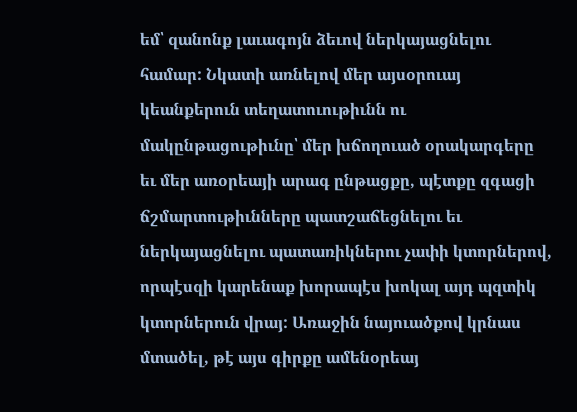եմ՝ զանոնք լաւագոյն ձեւով ներկայացնելու համար: Նկատի առնելով մեր այսօրուայ կեանքերուն տեղատուութիւնն ու մակընթացութիւնը՝ մեր խճողուած օրակարգերը եւ մեր առօրեայի արագ ընթացքը, պէտքը զգացի ճշմարտութիւնները պատշաճեցնելու եւ ներկայացնելու պատառիկներու չափի կտորներով, որպէսզի կարենաք խորապէս խոկալ այդ պզտիկ կտորներուն վրայ: Առաջին նայուածքով կրնաս մտածել, թէ այս գիրքը ամենօրեայ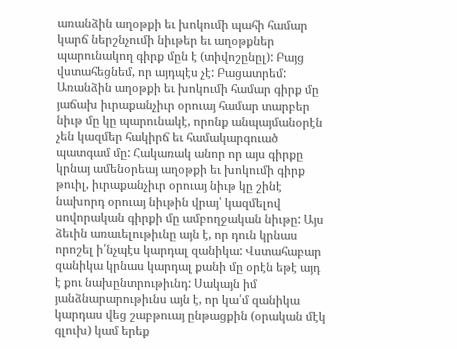առանձին աղօթքի եւ խոկումի պահի համար կարճ ներշնչումի նիւթեր եւ աղօթքներ պարունակող գիրք մըն է (տիվոշընըլ): Բայց վստահեցնեմ, որ այդպէս չէ: Բացատրեմ: Առանձին աղօթքի եւ խոկումի համար գիրք մը յաճախ իւրաքանչիւր օրուայ համար տարբեր նիւթ մը կը պարունակէ, որոնք անպայմանօրէն չեն կազմեր հակիրճ եւ համակարգուած պատգամ մը: Հակառակ անոր որ այս գիրքը կրնայ ամենօրեայ աղօթքի եւ խոկումի գիրք թուիլ, իւրաքանչիւր օրուայ նիւթ կը շինէ նախորդ օրուայ նիւթին վրայ՝ կազմելով սովորական գիրքի մը ամբողջական նիւթը: Այս ձեւին առաւելութիւնը այն է, որ դուն կրնաս որոշել ի՛նչպէս կարդալ զանիկա: Վստահաբար զանիկա կրնաս կարդալ քանի մը օրէն եթէ այդ է քու նախընտրութիւնդ: Սակայն իմ յանձնարարութիւնս այն է, որ կա՛մ զանիկա կարդաս վեց շաբթուայ ընթացքին (օրական մէկ գլուխ) կամ երեք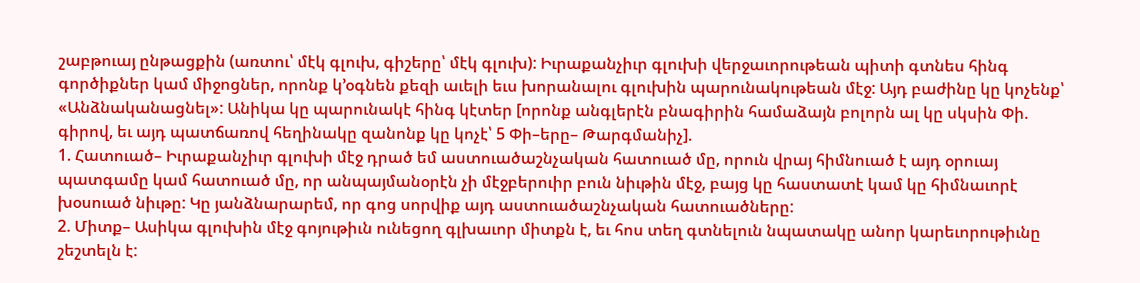շաբթուայ ընթացքին (առտու՝ մէկ գլուխ, գիշերը՝ մէկ գլուխ): Իւրաքանչիւր գլուխի վերջաւորութեան պիտի գտնես հինգ գործիքներ կամ միջոցներ, որոնք կ’օգնեն քեզի աւելի եւս խորանալու գլուխին պարունակութեան մէջ: Այդ բաժինը կը կոչենք՝ «Անձնականացնել»: Անիկա կը պարունակէ հինգ կէտեր [որոնք անգլերէն բնագիրին համաձայն բոլորն ալ կը սկսին Փի. գիրով, եւ այդ պատճառով հեղինակը զանոնք կը կոչէ՝ 5 Փի–երը– Թարգմանիչ].
1. Հատուած– Իւրաքանչիւր գլուխի մէջ դրած եմ աստուածաշնչական հատուած մը, որուն վրայ հիմնուած է այդ օրուայ պատգամը կամ հատուած մը, որ անպայմանօրէն չի մէջբերուիր բուն նիւթին մէջ, բայց կը հաստատէ կամ կը հիմնաւորէ խօսուած նիւթը: Կը յանձնարարեմ, որ գոց սորվիք այդ աստուածաշնչական հատուածները:
2. Միտք– Ասիկա գլուխին մէջ գոյութիւն ունեցող գլխաւոր միտքն է, եւ հոս տեղ գտնելուն նպատակը անոր կարեւորութիւնը շեշտելն է: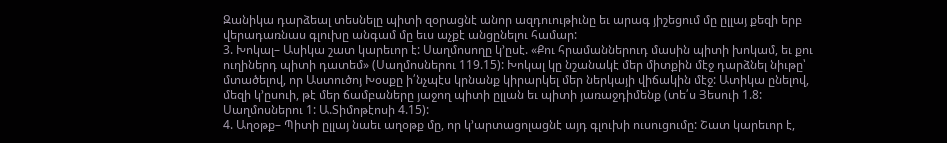Զանիկա դարձեալ տեսնելը պիտի զօրացնէ անոր ազդուութիւնը եւ արագ յիշեցում մը ըլլայ քեզի երբ վերադառնաս գլուխը անգամ մը եւս աչքէ անցընելու համար:
3. Խոկալ– Ասիկա շատ կարեւոր է: Սաղմոսողը կ’ըսէ. «Քու հրամաններուդ մասին պիտի խոկամ, եւ քու ուղիներդ պիտի դատեմ» (Սաղմոսներու 119.15): Խոկալ կը նշանակէ մեր միտքին մէջ դարձնել նիւթը՝ մտածելով, որ Աստուծոյ Խօսքը ի՛նչպէս կրնանք կիրարկել մեր ներկայի վիճակին մէջ: Ատիկա ընելով, մեզի կ’ըսուի, թէ մեր ճամբաները յաջող պիտի ըլլան եւ պիտի յառաջդիմենք (տե՛ս Յեսուի 1.8: Սաղմոսներու 1: Ա.Տիմոթէոսի 4.15):
4. Աղօթք– Պիտի ըլլայ նաեւ աղօթք մը, որ կ’արտացոլացնէ այդ գլուխի ուսուցումը: Շատ կարեւոր է,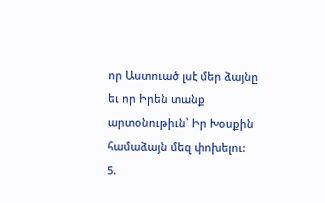որ Աստուած լսէ մեր ձայնը եւ որ Իրեն տանք արտօնութիւն՝ Իր Խօսքին համաձայն մեզ փոխելու:
5.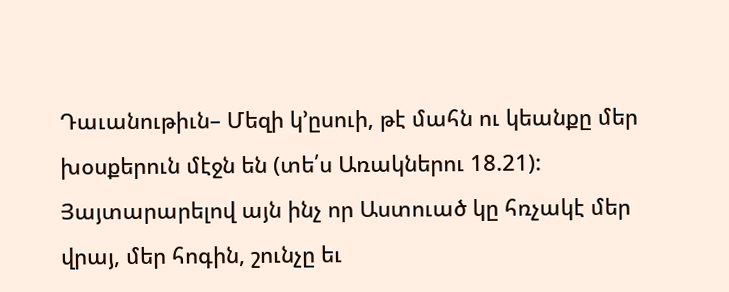Դաւանութիւն– Մեզի կ’ըսուի, թէ մահն ու կեանքը մեր խօսքերուն մէջն են (տե՛ս Առակներու 18.21): Յայտարարելով այն ինչ որ Աստուած կը հռչակէ մեր վրայ, մեր հոգին, շունչը եւ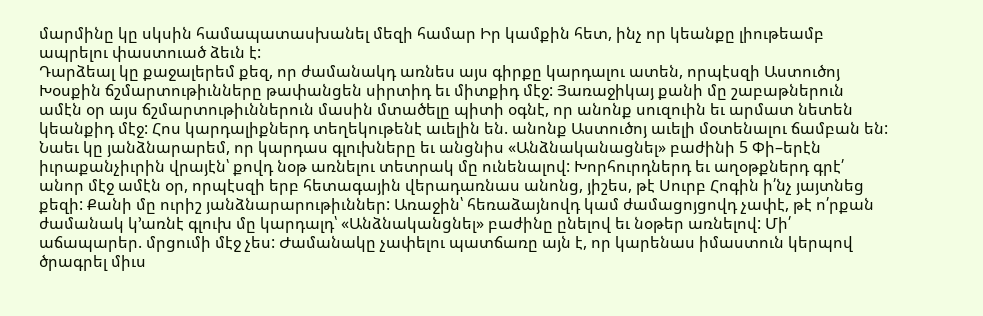մարմինը կը սկսին համապատասխանել մեզի համար Իր կամքին հետ, ինչ որ կեանքը լիութեամբ ապրելու փաստուած ձեւն է:
Դարձեալ կը քաջալերեմ քեզ, որ ժամանակդ առնես այս գիրքը կարդալու ատեն, որպէսզի Աստուծոյ Խօսքին ճշմարտութիւնները թափանցեն սիրտիդ եւ միտքիդ մէջ: Յառաջիկայ քանի մը շաբաթներուն ամէն օր այս ճշմարտութիւններուն մասին մտածելը պիտի օգնէ, որ անոնք սուզուին եւ արմատ նետեն կեանքիդ մէջ: Հոս կարդալիքներդ տեղեկութենէ աւելին են. անոնք Աստուծոյ աւելի մօտենալու ճամբան են: Նաեւ կը յանձնարարեմ, որ կարդաս գլուխները եւ անցնիս «Անձնականացնել» բաժինի 5 Փի–երէն իւրաքանչիւրին վրայէն՝ քովդ նօթ առնելու տետրակ մը ունենալով: Խորհուրդներդ եւ աղօթքներդ գրէ՛ անոր մէջ ամէն օր, որպէսզի երբ հետագային վերադառնաս անոնց, յիշես, թէ Սուրբ Հոգին ի՛նչ յայտնեց քեզի: Քանի մը ուրիշ յանձնարարութիւններ: Առաջին՝ հեռաձայնովդ կամ ժամացոյցովդ չափէ, թէ ո՛րքան ժամանակ կ’առնէ գլուխ մը կարդալդ՝ «Անձնականցնել» բաժինը ընելով եւ նօթեր առնելով: Մի՛ աճապարեր. մրցումի մէջ չես: Ժամանակը չափելու պատճառը այն է, որ կարենաս իմաստուն կերպով ծրագրել միւս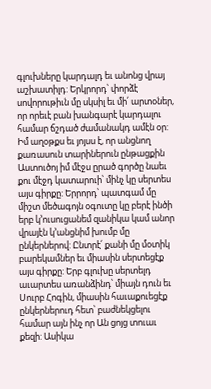գլուխները կարդալդ եւ անոնց վրայ աշխատիլդ: Երկրորդ՝ փորձէ սովորութիւն մը սկսիլ եւ մի՛ արտօներ, որ որեւէ բան խանգարէ կարդալու համար ճշդած ժամանակդ ամէն օր: Իմ աղօթքս եւ յոյսս է, որ անցնող քառասուն տարիներուն ընթացքին Աստուծոյ իմ մէջս ըրած գործը նաեւ քու մէջդ կատարուի՝ մինչ կը սերտես այս գիրքը: Երրորդ՝ պատգամ մը միշտ մեծագոյն օգուտը կը բերէ ինծի երբ կ’ուսուցանեմ զանիկա կամ անոր վրայէն կ’անցնիմ խումբ մը ընկերներով: Ընտրէ՛ քանի մը մօտիկ բարեկամներ եւ միասին սերտեցէք այս գիրքը: Երբ գլուխը սերտելդ աւարտես առանձինդ՝ միայն դուն եւ Սուրբ Հոգին, միասին հաւաքուեցէք ընկերներուդ հետ՝ բաժնեկցելու համար այն ինչ որ Ան ցոյց տուաւ քեզի: Ասիկա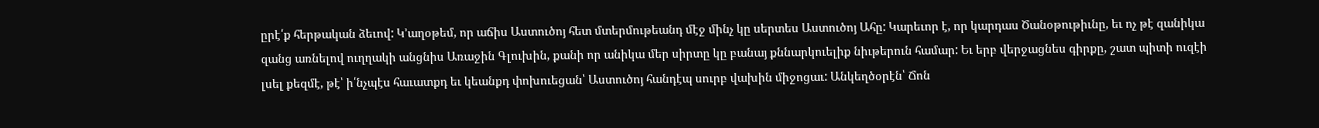ըրէ՛ք հերթական ձեւով: Կ’աղօթեմ, որ աճիս Աստուծոյ հետ մտերմութեանդ մէջ մինչ կը սերտես Աստուծոյ Ահը: Կարեւոր է, որ կարդաս Ծանօթութիւնը, եւ ոչ թէ զանիկա զանց առնելով ուղղակի անցնիս Առաջին Գլուխին, քանի որ անիկա մեր սիրտը կը բանայ քննարկուելիք նիւթերուն համար: Եւ երբ վերջացնես գիրքը, շատ պիտի ուզէի լսել քեզմէ, թէ՝ ի՛նչպէս հաւատքդ եւ կեանքդ փոխուեցան՝ Աստուծոյ հանդէպ սուրբ վախին միջոցաւ: Անկեղծօրէն՝ Ճոն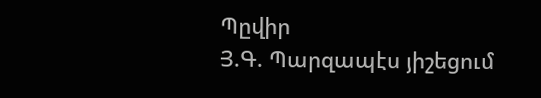Պըվիր
Յ.Գ. Պարզապէս յիշեցում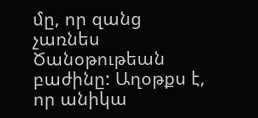մը, որ զանց չառնես Ծանօթութեան բաժինը: Աղօթքս է, որ անիկա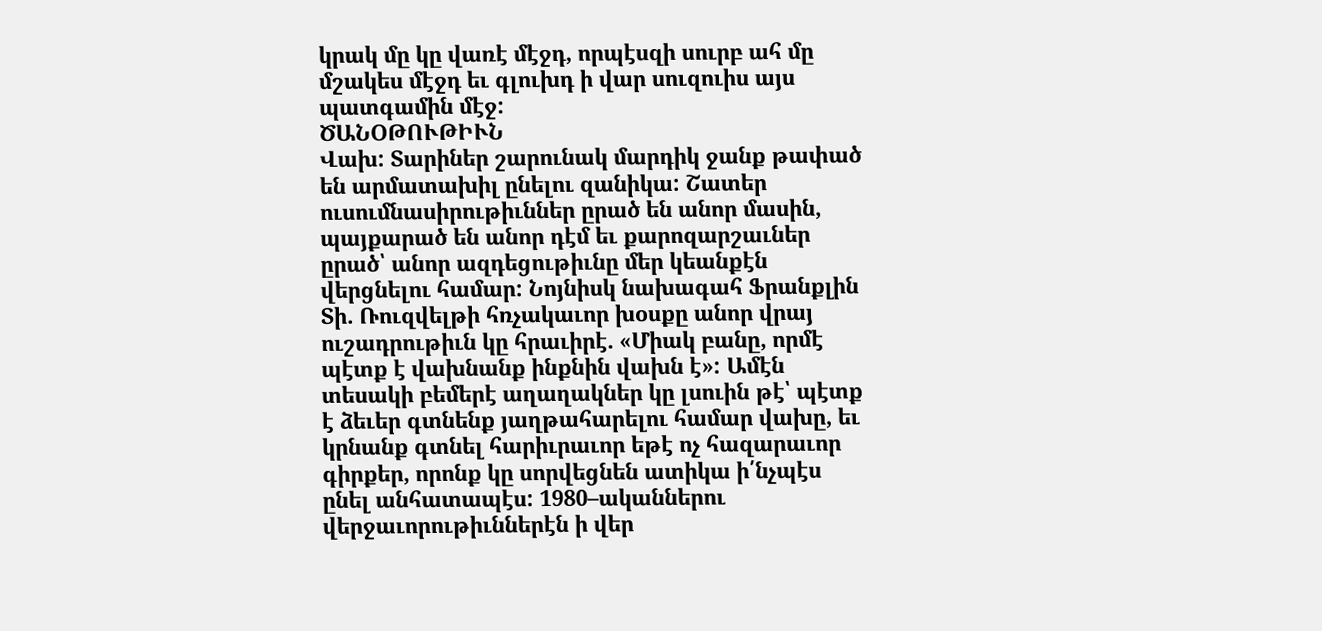կրակ մը կը վառէ մէջդ, որպէսզի սուրբ ահ մը մշակես մէջդ եւ գլուխդ ի վար սուզուիս այս պատգամին մէջ:
ԾԱՆՕԹՈՒԹԻՒՆ
Վախ: Տարիներ շարունակ մարդիկ ջանք թափած են արմատախիլ ընելու զանիկա: Շատեր ուսումնասիրութիւններ ըրած են անոր մասին, պայքարած են անոր դէմ եւ քարոզարշաւներ ըրած՝ անոր ազդեցութիւնը մեր կեանքէն վերցնելու համար: Նոյնիսկ նախագահ Ֆրանքլին Տի. Ռուզվելթի հռչակաւոր խօսքը անոր վրայ ուշադրութիւն կը հրաւիրէ. «Միակ բանը, որմէ պէտք է վախնանք ինքնին վախն է»: Ամէն տեսակի բեմերէ աղաղակներ կը լսուին թէ՝ պէտք է ձեւեր գտնենք յաղթահարելու համար վախը, եւ կրնանք գտնել հարիւրաւոր եթէ ոչ հազարաւոր գիրքեր, որոնք կը սորվեցնեն ատիկա ի՛նչպէս ընել անհատապէս: 1980–ականներու վերջաւորութիւններէն ի վեր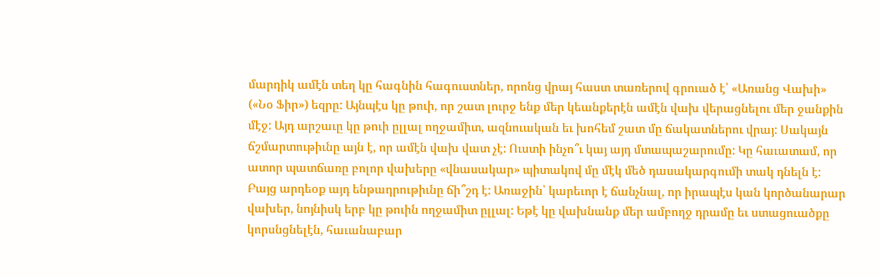մարդիկ ամէն տեղ կը հագնին հագուստներ, որոնց վրայ հաստ տառերով գրուած է՝ «Առանց Վախի» («Նօ Ֆիր») եզրը: Այնպէս կը թուի, որ շատ լուրջ ենք մեր կեանքերէն ամէն վախ վերացնելու մեր ջանքին մէջ: Այդ արշաւը կը թուի ըլլալ ողջամիտ, ազնուական եւ խոհեմ շատ մը ճակատներու վրայ: Սակայն ճշմարտութիւնը այն է, որ ամէն վախ վատ չէ: Ուստի ինչո՞ւ կայ այդ մտապաշարումը: Կը հաւատամ, որ ատոր պատճառը բոլոր վախերը «վնասակար» պիտակով մը մէկ մեծ դասակարգումի տակ դնելն է: Բայց արդեօք այդ ենթադրութիւնը ճի՞շդ է: Առաջին՝ կարեւոր է ճանչնալ, որ իրապէս կան կործանարար վախեր, նոյնիսկ երբ կը թուին ողջամիտ ըլլալ: Եթէ կը վախնանք մեր ամբողջ դրամը եւ ստացուածքը կորսնցնելէն, հաւանաբար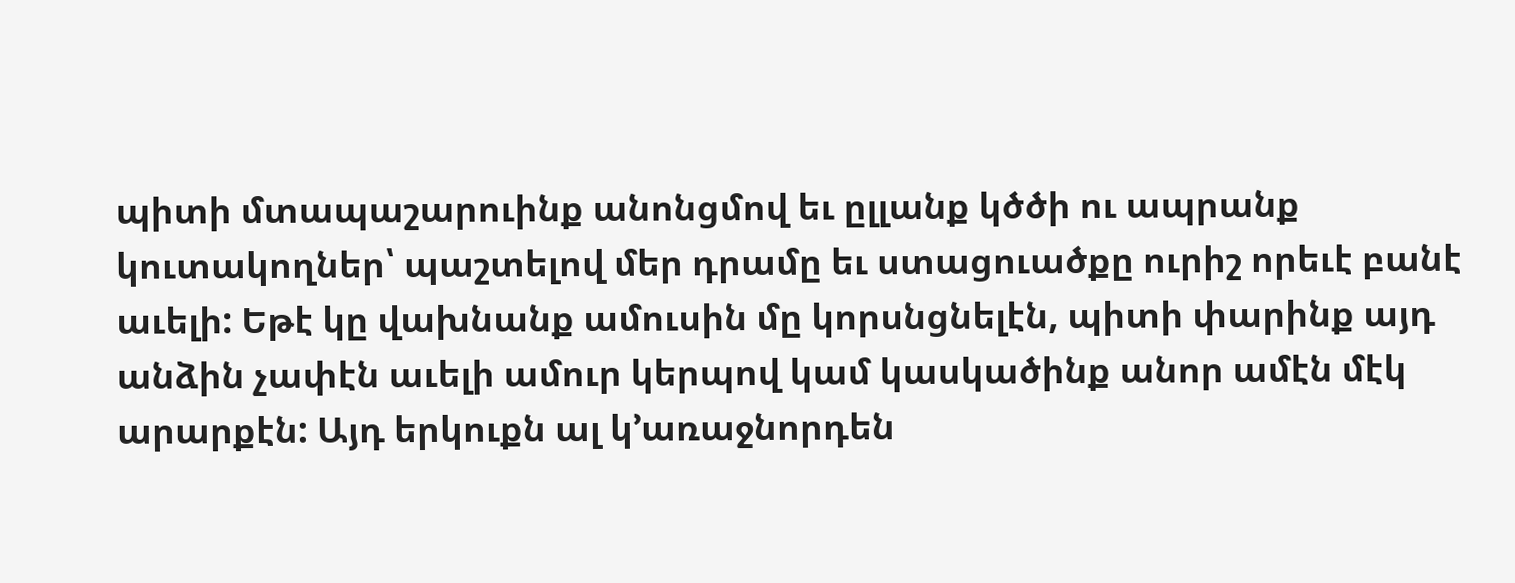պիտի մտապաշարուինք անոնցմով եւ ըլլանք կծծի ու ապրանք կուտակողներ՝ պաշտելով մեր դրամը եւ ստացուածքը ուրիշ որեւէ բանէ աւելի: Եթէ կը վախնանք ամուսին մը կորսնցնելէն, պիտի փարինք այդ անձին չափէն աւելի ամուր կերպով կամ կասկածինք անոր ամէն մէկ արարքէն: Այդ երկուքն ալ կ’առաջնորդեն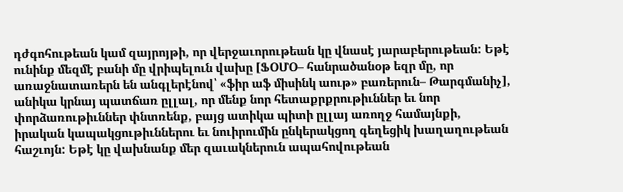դժգոհութեան կամ զայրոյթի, որ վերջաւորութեան կը վնասէ յարաբերութեան: Եթէ ունինք մեզմէ բանի մը վրիպելուն վախը [ՖՕՄՕ– հանրածանօթ եզր մը, որ առաջնատառերն են անգլերէնով՝ «ֆիր աֆ միսինկ աութ» բառերուն– Թարգմանիչ], անիկա կրնայ պատճառ ըլլալ, որ մենք նոր հետաքրքրութիւններ եւ նոր փորձառութիւններ փնտռենք, բայց ատիկա պիտի ըլլայ առողջ համայնքի, իրական կապակցութիւններու եւ նուիրումին ընկերակցող գեղեցիկ խաղաղութեան հաշւոյն: Եթէ կը վախնանք մեր զաւակներուն ապահովութեան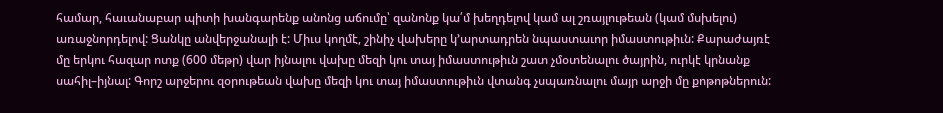համար, հաւանաբար պիտի խանգարենք անոնց աճումը՝ զանոնք կա՛մ խեղդելով կամ ալ շռայլութեան (կամ մսխելու) առաջնորդելով: Ցանկը անվերջանալի է: Միւս կողմէ, շինիչ վախերը կ’արտադրեն նպաստաւոր իմաստութիւն: Քարաժայռէ մը երկու հազար ոտք (600 մեթր) վար իյնալու վախը մեզի կու տայ իմաստութիւն շատ չմօտենալու ծայրին, ուրկէ կրնանք սահիլ–իյնալ: Գորշ արջերու զօրութեան վախը մեզի կու տայ իմաստութիւն վտանգ չսպառնալու մայր արջի մը քոթոթներուն: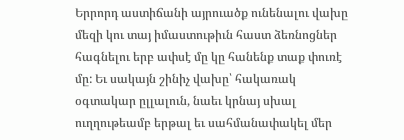Երրորդ աստիճանի այրուածք ունենալու վախը մեզի կու տայ իմաստութիւն հաստ ձեռնոցներ հագնելու երբ ափսէ մը կը հանենք տաք փուռէ մը: Եւ սակայն շինիչ վախը՝ հակառակ օգտակար ըլլալուն, նաեւ կրնայ սխալ ուղղութեամբ երթալ եւ սահմանափակել մեր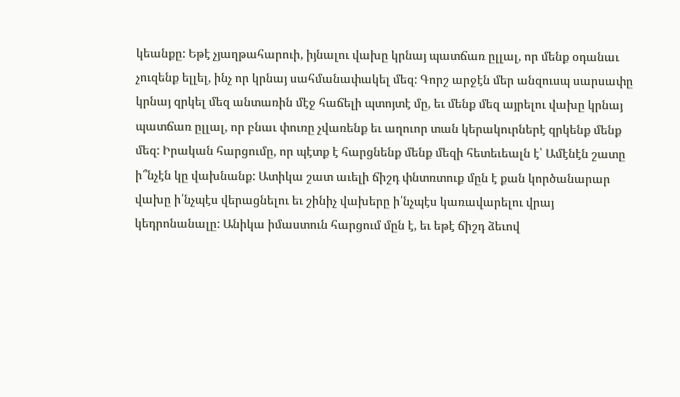կեանքը: Եթէ չյաղթահարուի, իյնալու վախը կրնայ պատճառ ըլլալ, որ մենք օդանաւ չուզենք ելլել, ինչ որ կրնայ սահմանափակել մեզ: Գորշ արջէն մեր անզուսպ սարսափը կրնայ զրկել մեզ անտառին մէջ հաճելի պտոյտէ մը, եւ մենք մեզ այրելու վախը կրնայ պատճառ ըլլալ, որ բնաւ փուռը չվառենք եւ աղուոր տան կերակուրներէ զրկենք մենք մեզ: Իրական հարցումը, որ պէտք է հարցնենք մենք մեզի հետեւեալն է՝ Ամէնէն շատը ի՞նչէն կը վախնանք: Ատիկա շատ աւելի ճիշդ փնտռտուք մըն է քան կործանարար վախը ի՛նչպէս վերացնելու եւ շինիչ վախերը ի՛նչպէս կառավարելու վրայ կեդրոնանալը: Անիկա իմաստուն հարցում մըն է, եւ եթէ ճիշդ ձեւով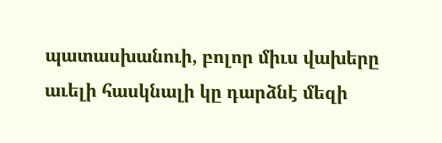պատասխանուի, բոլոր միւս վախերը աւելի հասկնալի կը դարձնէ մեզի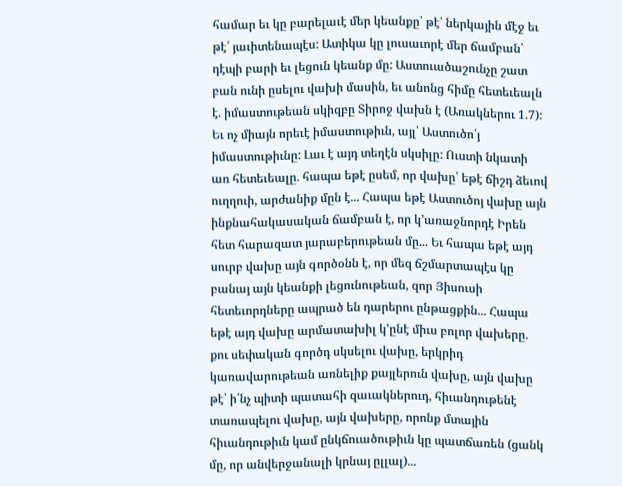համար եւ կը բարելաւէ մեր կեանքը՝ թէ՛ ներկային մէջ եւ թէ՛ յաւիտենապէս: Ատիկա կը լուսաւորէ մեր ճամբան՝ դէպի բարի եւ լեցուն կեանք մը: Աստուածաշունչը շատ բան ունի ըսելու վախի մասին, եւ անոնց հիմը հետեւեալն է. իմաստութեան սկիզբը Տիրոջ վախն է (Առակներու 1.7): Եւ ոչ միայն որեւէ իմաստութիւն, այլ՝ Աստուծո՛յ իմաստութիւնը: Լաւ է այդ տեղէն սկսիլը: Ուստի նկատի առ հետեւեալը. հապա եթէ ըսեմ, որ վախը՝ եթէ ճիշդ ձեւով ուղղուի, արժանիք մըն է... Հապա եթէ Աստուծոյ վախը այն ինքնահակասական ճամբան է, որ կ’առաջնորդէ Իրեն հետ հարազատ յարաբերութեան մը... Եւ հապա եթէ այդ սուրբ վախը այն գործօնն է, որ մեզ ճշմարտապէս կը բանայ այն կեանքի լեցունութեան, զոր Յիսուսի հետեւորդները ապրած են դարերու ընթացքին... Հապա եթէ այդ վախը արմատախիլ կ’ընէ միւս բոլոր վախերը. քու սեփական գործդ սկսելու վախը, երկրիդ կառավարութեան առնելիք քայլերուն վախը, այն վախը թէ՝ ի՛նչ պիտի պատահի զաւակներուդ, հիւանդութենէ տառապելու վախը, այն վախերը, որոնք մտային հիւանդութիւն կամ ընկճուածութիւն կը պատճառեն (ցանկ մը, որ անվերջանալի կրնայ ըլլալ)...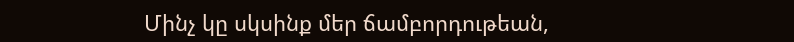Մինչ կը սկսինք մեր ճամբորդութեան,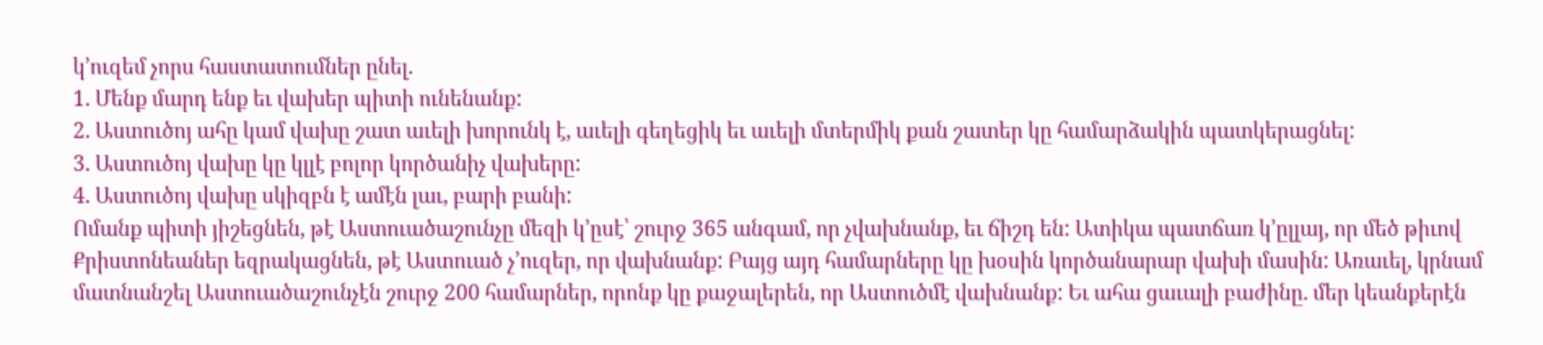կ’ուզեմ չորս հաստատումներ ընել.
1. Մենք մարդ ենք եւ վախեր պիտի ունենանք:
2. Աստուծոյ ահը կամ վախը շատ աւելի խորունկ է, աւելի գեղեցիկ եւ աւելի մտերմիկ քան շատեր կը համարձակին պատկերացնել:
3. Աստուծոյ վախը կը կլլէ բոլոր կործանիչ վախերը:
4. Աստուծոյ վախը սկիզբն է ամէն լաւ, բարի բանի:
Ոմանք պիտի յիշեցնեն, թէ Աստուածաշունչը մեզի կ’ըսէ՝ շուրջ 365 անգամ, որ չվախնանք, եւ ճիշդ են: Ատիկա պատճառ կ’ըլլայ, որ մեծ թիւով Քրիստոնեաներ եզրակացնեն, թէ Աստուած չ’ուզեր, որ վախնանք: Բայց այդ համարները կը խօսին կործանարար վախի մասին: Առաւել, կրնամ մատնանշել Աստուածաշունչէն շուրջ 200 համարներ, որոնք կը քաջալերեն, որ Աստուծմէ վախնանք: Եւ ահա ցաւալի բաժինը. մեր կեանքերէն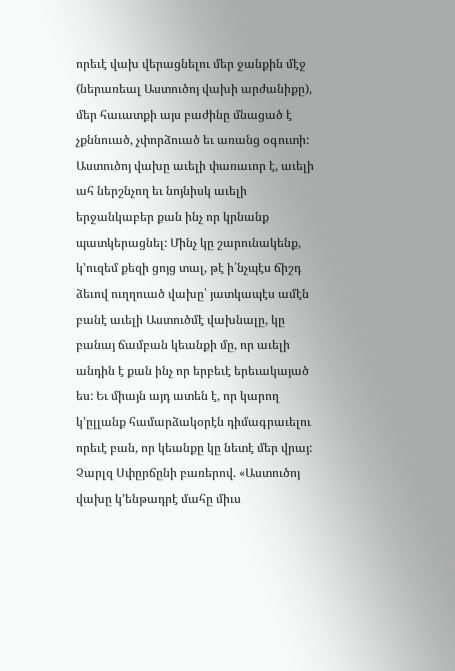որեւէ վախ վերացնելու մեր ջանքին մէջ (ներառեալ Աստուծոյ վախի արժանիքը), մեր հաւատքի այս բաժինը մնացած է չքննուած, չփորձուած եւ առանց օգուտի: Աստուծոյ վախը աւելի փառաւոր է, աւելի ահ ներշնչող եւ նոյնիսկ աւելի երջանկաբեր քան ինչ որ կրնանք պատկերացնել: Մինչ կը շարունակենք, կ’ուզեմ քեզի ցոյց տալ, թէ ի՛նչպէս ճիշդ ձեւով ուղղուած վախը՝ յատկապէս ամէն բանէ աւելի Աստուծմէ վախնալը, կը բանայ ճամբան կեանքի մը, որ աւելի անդին է քան ինչ որ երբեւէ երեւակայած ես: Եւ միայն այդ ատեն է, որ կարող կ’ըլլանք համարձակօրէն դիմագրաւելու որեւէ բան, որ կեանքը կը նետէ մեր վրայ: Չարլզ Սփըրճընի բառերով. «Աստուծոյ վախը կ’ենթադրէ մահը միւս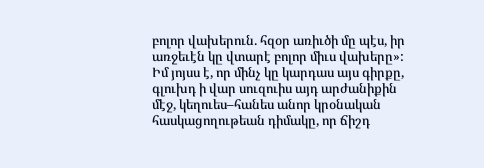բոլոր վախերուն. հզօր առիւծի մը պէս, իր առջեւէն կը վտարէ բոլոր միւս վախերը»: Իմ յոյսս է, որ մինչ կը կարդաս այս գիրքը, գլուխդ ի վար սուզուիս այդ արժանիքին մէջ, կեղուես–հանես անոր կրօնական հասկացողութեան դիմակը, որ ճիշդ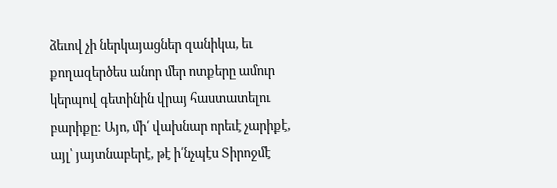ձեւով չի ներկայացներ զանիկա, եւ քողազերծես անոր մեր ոտքերը ամուր կերպով գետինին վրայ հաստատելու բարիքը: Այո, մի՛ վախնար որեւէ չարիքէ, այլ՝ յայտնաբերէ, թէ ի՛նչպէս Տիրոջմէ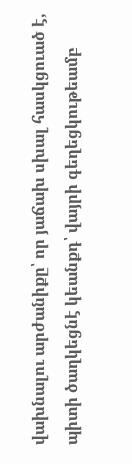վախնալու արժանիքը՝ որ յաճախ սխալ հասկցուած է, պիտի ծաղկեցնէ կեանքդ՝ վայրի գեղեցկութեամբ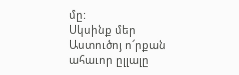մը:
Սկսինք մեր Աստուծոյ ո՜րքան ահաւոր ըլլալը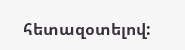հետազօտելով: